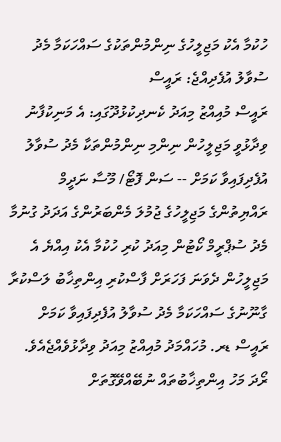ހުކުމާ އެކު މަޖިލީހުގެ ނިންމުންތަކުގެ ސައްހަކަމާ މެދު ސުވާލު އުފެދިއްޖެ: ރައީސް
ރައީސް މުއިއްޒު މިއަދު ކެނދިކުޅުދޫގައި: އެ މަނިކުފާނު ވިދާޅުވީ މަޖިލީހުން ނިންމި ނިންމުންތަކާ މެދު ސުވާލު އުފެދިފައިވާ ކަމަށް -- ސަން ފޮޓޯ/ މޫސާ ނަދީމް
ރައްޔިތުންގެ މަޖިލީހުގެ ޖުމުލަ މެންބަރުންގެ އަދަދު ގުނުމާ މެދު ސުޕްރީމް ކޯޓުން މިއަދު ކުރި ހުކުމާ އެކު އިއްޔެ އެ މަޖިލީހުން ދެވަނަ ފަހަރަށް ފާސްކުރި އިންތިޚާބު ލަސްކުރާ ގާނޫނުގެ ސައްހަކަމާ މެދު ސުވާލު އުފެދިފައިވާ ކަމަށް ރައީސް ޑރ. މުހައްމަދު މުއިއްޒު މިއަދު ވިދާޅުވެއްޖެއެވެ.
ރޯދަ މަހު އިންތިޚާބުތައް ނުބޭއްވޭގޮތަށް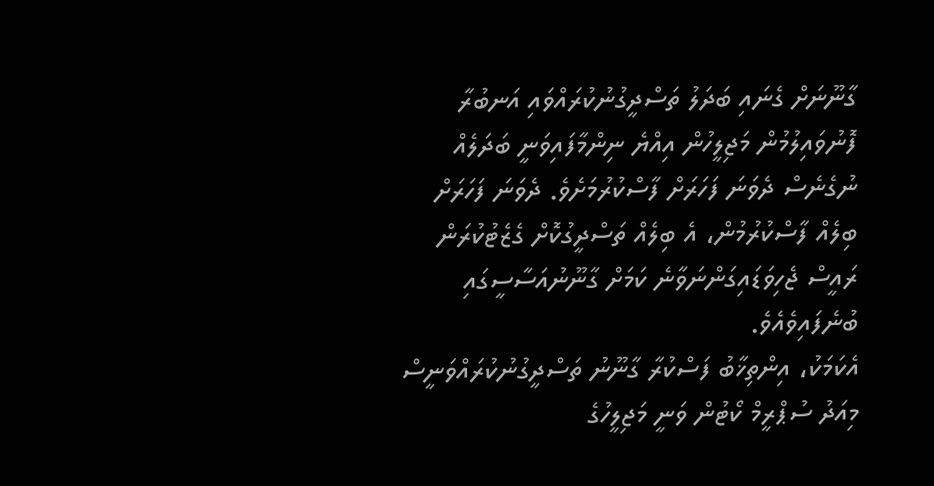ގާނޫނަށް ގެނައި ބަދަލު ތަސްދީގުނުކުރައްވައި އަނބުރާ ފޮނުވައިލުމުން މަޖިލީހުން އިއްޔެ ނިންމާފައިވަނީ ބަދަލެއް ނުގެނެސް ދެވަނަ ފަހަރަށް ފާސްކުރުމަށެވެ. ދެވަނަ ފަހަރަށް ބިލެއް ފާސްކުރުމުން، އެ ބިލެއް ތަސްދީގުކޮށް ގެޒެޓުކުރަން ރައީސް ޖެހިވަޑައިގަންނަވާނެ ކަމަށް ގާނޫނުއަސާސީގައި ބުނެފައިވެއެވެ.
އެކަމަކު، އިންތިޚާބު ފަސްކުރާ ގާނޫނު ތަސްދީގުނުކުރައްވަނީސް މިއަދު ސުޕްރީމް ކޯޓުން ވަނީ މަޖިލީހުގެ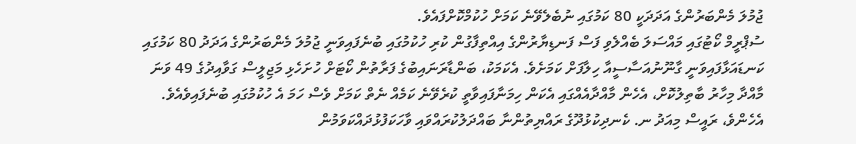ޖުމުލަ މެންބަރުންގެ އަދަދަކީ 80 ކަމުގައި ނުބެލެވޭނެ ކަމަށް ހުކުމްކޮށްފައެވެ.
ސުޕްރީމް ކޯޓުގައި މައްސަލަ ބެއްލެވި ފަސް ފަނޑިޔާރުންގެ އިއްތިފާގުން ކުރި ހުކުމުގައި ބުނެފައިވަނީ ޖުމުލަ މެންބަރުންގެ އަދަދު 80 ކަމުގައި ކަނޑައަޅާފައިވަނީ ގާނޫނުއަސާސީއާ ހިލާފަށް ކަމަށެވެ. އެކަމަކު، ބަންޑާރަނައިބުގެ ފަރާތުން ކޯޓަށް ހުށަހެޅި މަޖިލީސް ގަވާއިދުގެ 49 ވަނަ މާއްދާ މިހާރު ބާތިލުކޮށް، އެހެން މާއްދާއެއްގައި އެކަން ހިމަނާފައިވާތީ ކުރެވޭނެ ކަމެއް ނެތް ކަމަށް ވެސް ހަމަ އެ ހުކުމުގައި ބުނެފައިވެއެވެ.
އެހެންވެ، ރައީސް މިއަދު ނ. ކެނދިކުޅުދޫގެ ރައްޔިތުންނާ ބައްދަލުކުރައްވައި ވާހަކަފުޅުދައްކަވަމުން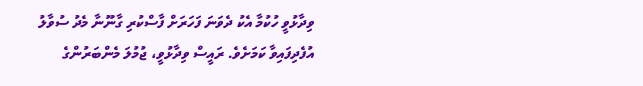ވިދާޅުވީ ހުކުމާ އެކު ދެވަނަ ފަހަރަށް ފާސްކުރި ގާނޫނާ މެދު ސުވާލު އުފެދިފައިވާ ކަމަށެވެ. ރައީސް ވިދާޅުވީ، ޖުމުލަ މެންބަރުންގެ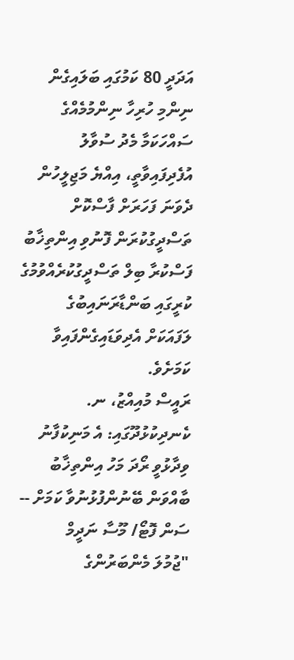އަދަދީ 80 ކަމުގައި ބަލައިގެން ނިންމި ހުރިހާ ނިންމުމެއްގެ ސައްހަކަމާ މެދު ސުވާލު އުފެދިފައިވާތީ، އިއްޔެ މަޖިލީހުން ދެވަނަ ފަހަރަށް ފާސްކޮށް ތަސްދީގުކުރަން ފޮނުވި އިންތިޚާބު ފަސްކުރާ ބިލް ތަސްދީގުކުރެއްވުމުގެ ކުރީގައި ބަންޑާރަނައިބުގެ ލަފައަކަށް އެދިވަޑައިގެންފައިވާ ކަމަށެވެ.
ރައީސް މުއިއްޒު، ނ. ކެނދިކުޅުދޫގައި: އެ މަނިކުފާނު ވިދާޅުވީ ރޯދަ މަހު އިންތިޚާބު ބާއްވަން ބޭނުންފުޅުނުވާ ކަމަށް -- ސަން ފޮޓޯ/ މޫސާ ނަދީމް
"ޖުމުލަ މެންބަރުންގެ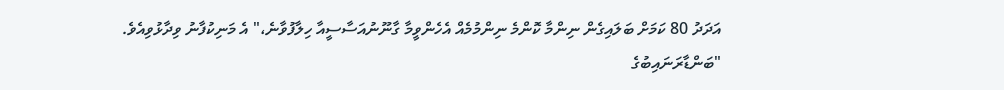އަދަދު 80 ކަމަށް ބަލައިގެން ނިންމާ ކޮންމެ ނިންމުމެއް އެހެންވީމާ ގާނޫނުއަސާސީއާ ހިލާފުވާނެ،" އެ މަނިކުފާނު ވިދާޅުވިއެވެ.
"ބަންޑާރަނައިބުގެ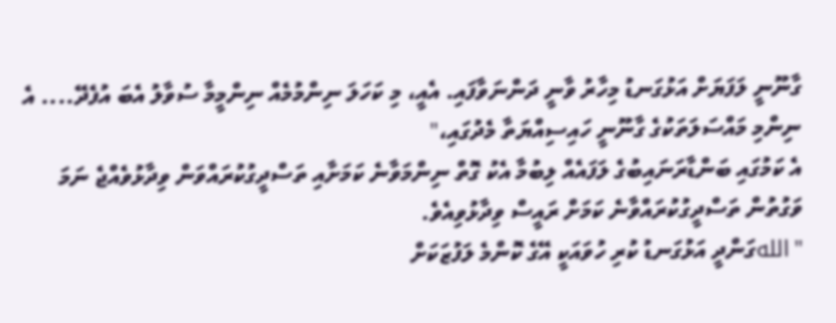ގާނޫނީ ލަފަޔަށް އަޅުގަނޑު މިހާރު ވާނީ ދަންނަވާފައި. އެއީ، މި ކަހަލަ ނިންމުމެއް ނިންމީމާ ސުވާލު އެބަ އުފެދޭ.... އެ ނިންމި މައްސަލަތަކުގެ ގާނޫނީ ހައިސިއްޔަތާ މެދުގައި،"
އެ ކަމުގައި ބަންޑާރަނައިބުގެ ލަފައެއް ލިބުމާ އެކު ގޮތް ނިންމަވާނެ ކަމަށާއި ތަސްދީގުކުރައްވަން ވިދާޅުވެއްޖެ ނަމަ ވަގުތުން ތަސްދީގުކުރައްވާނެ ކަމަށް ރައީސް ވިދާޅުވިއެވެ.
"اللهގަންދީ އަޅުގަނޑު ކުރި ހުވައަކީ އޭގެ ކޮންމެ ލަފުޒަކަށް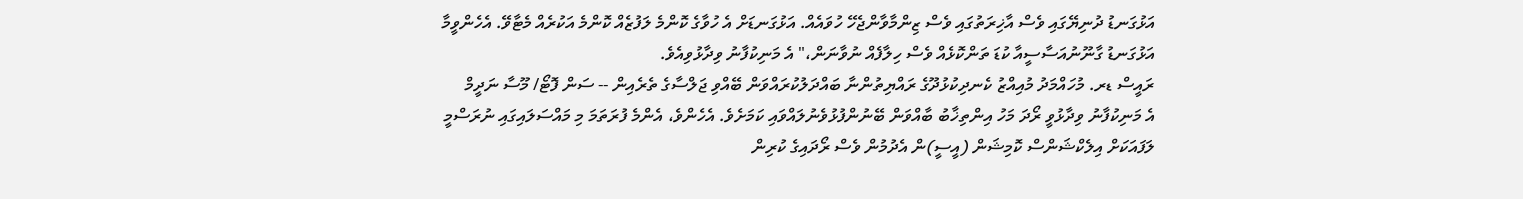އަޅުގަނޑު ދުނިޔޭގައި ވެސް އާޚިރަތުގައި ވެސް ޒިންމާވާންޖެހޭ ހުވައެއް. އަޅުގަނޑަށް އެ ހުވާގެ ކޮންމެ ލަފުޒެއް ކޮންމެ އަކުރެއް މެޓާވޭ. އެހެންވީމާ އަޅުގަނޑު ގާނޫނުއަސާސީއާ ކުޑަ ތަންކޮޅެއް ވެސް ހިލާފެއް ނުވާނަން،" އެ މަނިކުފާނު ވިދާޅުވިއެވެ.
ރައީސް ޑރ. މުހައްމަދު މުއިއްޒު ކެނދިކުޅުދޫގެ ރައްޔިތުންނާ ބައްދަލުކުރައްވަން ބޭއްވި ޖަލްސާގެ ތެރެއިން -- ސަން ފޮޓޯ/ މޫސާ ނަދީމް
އެ މަނިކުފާނު ވިދާޅުވީ ރޯދަ މަހު އިންތިޚާބު ބާއްވަން ބޭނުންފުޅުވެނުލައްވައި ކަމަށެވެ. އެހެންވެ، އެންމެ ފުރަތަމަ މި މައްސަލައިގައި ނުރަސްމީ ލަފައަކަށް އިލެކްޝަންސް ކޮމިޝަން (އީސީ)ން އެދުމުން ވެސް ރޯދައިގެ ކުރިން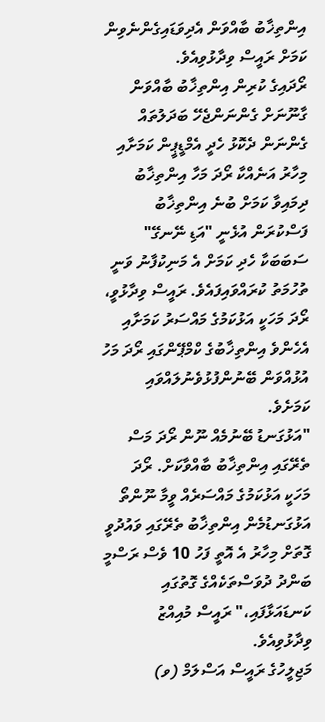އިންތިޚާބު ބާއްވަން އެދިވަޑައިގެންނެވިން ކަމަށް ރައީސް ވިދާޅުވިއެވެ.
ރޯދައިގެ ކުރިން އިންތިޚާބު ބާއްވަން ގާނޫނަށް ގެންނަންޖެހޭ ބަދަލުތައް ގެންނަން ދެކޮޅު ހެދީ އެމްޑީޕީން ކަމަށާއި މިހާރު އަނެއްކާ ރޯދަ މަހާ އިންތިޚާބު ދިމައިވާ ކަމަށް ބުނެ އިންތިޚާބު ފަސްކުރަން އުޅެނީ "އަޑި ނޭނގޭ" ސަބަބަކާ ހެދި ކަމަށް އެ މަނިކުފާނު ވަނީ ތުހުމަތު ކުރައްވައިފައެވެ. ރައީސް ވިދާޅުވީ، ރޯދަ މަހަކީ އަޅުކަމުގެ މައްސަރު ކަމަށާއި އެހެންވެ އިންތިޚާބުގެ ކްމްޕޭންގައި ރޯދަ މަހު އުޅުއްވަން ބޭނުންފުޅުވެނުލައްވައި ކަމަށެވެ.
"އަޅުގަނޑު ބޭނުމެއް ނޫން ރޯދަ މަސް ތެރޭގައި އިންތިޚާބު ބާއްވާކަށް. ރޯދަ މަހަކީ އަޅުކަމުގެ މައްސަރެއް ވީމާ ނޫންތޯ އަޅުގަނޑުމެން އިންތިޚާބު ތެރޭގައި ވައުދުވީ ގޮތަށް މިހާރު އެ އޮތީ ފަހު 10 ވެސް ރަސްމީ ބަންދު ދުވަސްތަކެއްގެ ގޮތުގައި ކަނޑައަޅާފައި،" ރައީސް މުއިއްޒު ވިދާޅުވިއެވެ.
މަޖިލީހުގެ ރައީސް އަސްލަމް (ވ)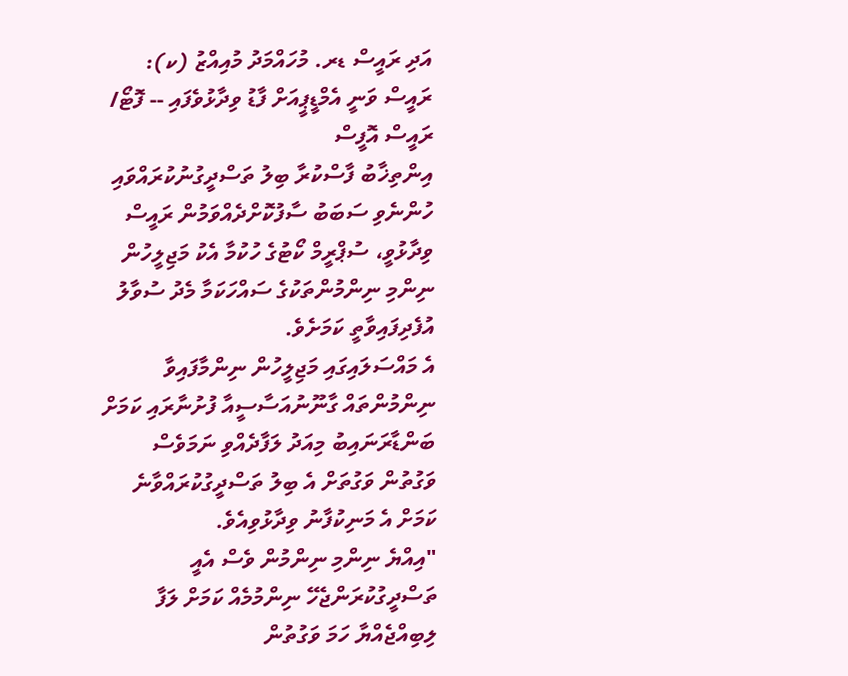އަދި ރައީސް ޑރ. މުހައްމަދު މުއިއްޒު (ކ): ރައީސް ވަނީ އެމްޑީޕީއަށް ފާޑު ވިދާޅުވެފައި -- ފޮޓޯ/ ރައީސް އޮފީސް
އިންތިޚާބު ފާސްކުރާ ބިލު ތަސްދީގުނުކުރައްވައި ހުންނެވި ސަބަބު ސާފުކޮށްދެއްވަމުން ރައީސް ވިދާޅުވީ، ސުޕްރީމް ކޯޓުގެ ހުކުމާ އެކު މަޖިލީހުން ނިންމި ނިންމުންތަކުގެ ސައްހަކަމާ މެދު ސުވާލު އުފެދިފައިވާތީ ކަމަށެވެ.
އެ މައްސަލައިގައި މަޖިލީހުން ނިންމާފައިވާ ނިންމުންތައް ގާނޫނުއަސާސީއާ ފުށުނާރައި ކަމަށް ބަންޑާރަނައިބު މިއަދު ލަފާދެއްވި ނަމަވެސް ވަގުތުން ވަގުތަށް އެ ބިލު ތަސްދީގުކުރައްވާނެ ކަމަށް އެ މަނިކުފާނު ވިދާޅުވިއެވެ.
"އިއްޔެ ނިންމި ނިންމުން ވެސް އެއީ ތަސްދީގުކުރަންޖެހޭ ނިންމުމެއް ކަމަށް ލަފާ ލިބިއްޖެއްޔާ ހަމަ ވަގުތުން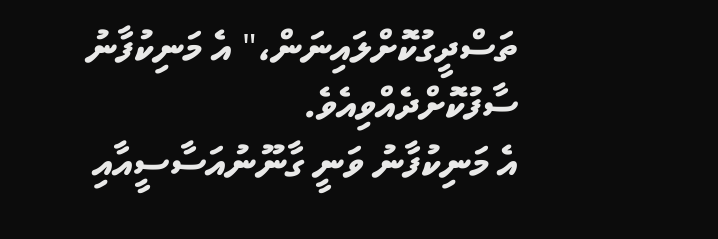ތަސްދީގުކޮށްލައިނަން،" އެ މަނިކުފާނު ސާފުކޮށްދެއްވިއެވެ.
އެ މަނިކުފާނު ވަނީ ގާނޫނުއަސާސީއާއި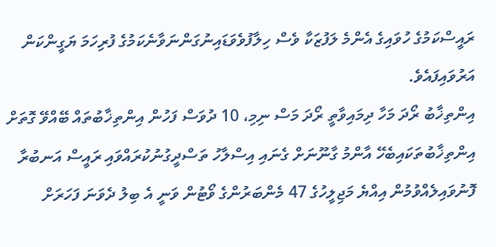ރައީސްކަމުގެ ހުވައިގެ އެންމެ ލަފުޒަކާ ވެސް ހިލާފުވެވަޑައިނުގަންނަވާނެކަމުގެ ފުރިހަމަ ޔަގީންކަން އަރުވައިފައެވެ.
އިންތިޚާބު ރޯދަ މަހާ ދިމައިވާތީ ރޯދަ މަސް ނިމި، 10 ދުވަސް ފަހުން އިންތިޚާބުތައް ބޭއްވޭ ގޮތަށް އިންތިޚާބުތަކައިބެހޭ އާންމު ގާނޫނަށް ގެނައި އިސްލާހު ތަސްދީގުނުކުރައްވައި ރައީސް އަނބުރާ ފޮނުވައިލެއްވުމުން އިއްޔެ މަޖިލީހުގެ 47 މެންބަރުންގެ ވޯޓުން ވަނީ އެ ބިލު ދެވަނަ ފަހަރަށް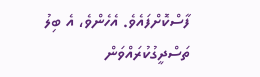ފާސްކޮށްފައެވެ. އެހެންވެ، އެ ބިލު ތަސްދީގުކުރައްވަން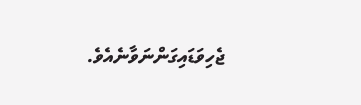ޖެހިވަޑައިގަންނަވާނެއެވެ.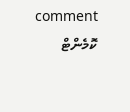comment ކޮމެންޓް